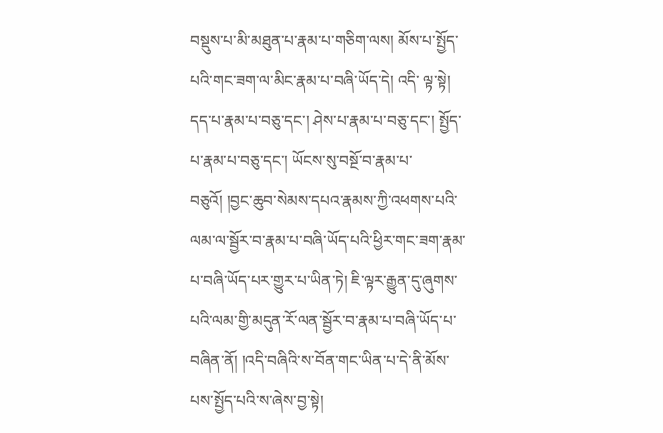བསྡུས་པ་མི་མཐུན་པ་རྣམ་པ་གཅིག་ལས། མོས་པ་སྤྱོད་པའི་གང་ཟག་ལ་མིང་རྣམ་པ་བཞི་ཡོད་དེ། འདི་ ལྟ་སྟེ། དད་པ་རྣམ་པ་བཅུ་དང་། ཤེས་པ་རྣམ་པ་བཅུ་དང་། སྤྱོད་པ་རྣམ་པ་བཅུ་དང་། ཡོངས་སུ་བསྔོ་བ་རྣམ་པ་བཅུའོ། །བྱང་ཆུབ་སེམས་དཔའ་རྣམས་ཀྱི་འཕགས་པའི་ལམ་ལ་སྦྱོར་བ་རྣམ་པ་བཞི་ཡོད་པའི་ཕྱིར་གང་ཟག་རྣམ་པ་བཞི་ཡོད་པར་གྱུར་པ་ཡིན་ཏེ། ཇི་ལྟར་རྒྱུན་དུ་ཞུགས་པའི་ལམ་གྱི་མདུན་རོ་ལན་སྦྱོར་བ་རྣམ་པ་བཞི་ཡོད་པ་བཞིན་ནོ། །འདི་བཞིའི་ས་བོན་གང་ཡིན་པ་དེ་ནི་མོས་པས་སྤྱོད་པའི་ས་ཞེས་བྱ་སྟེ།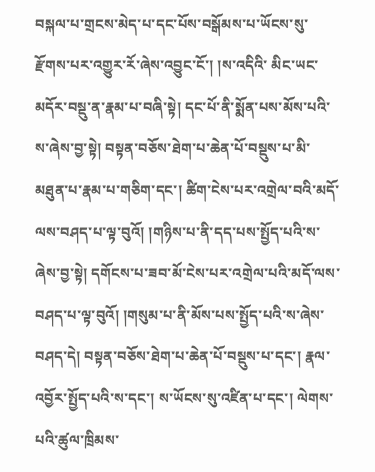བསྐལ་པ་གྲངས་མེད་པ་དང་པོས་བསྒོམས་པ་ཡོངས་སུ་རྫོགས་པར་འགྱུར་རོ་ཞེས་འབྱུང་ངོ་། །ས་འདིའི་ མིང་ཡང་མདོར་བསྡུ་ན་རྣམ་པ་བཞི་སྟེ། དང་པོ་ནི་སྨོན་པས་མོས་པའི་ས་ཞེས་བྱ་སྟེ། བསྟན་བཅོས་ཐེག་པ་ཆེན་པོ་བསྡུས་པ་མི་མཐུན་པ་རྣམ་པ་གཅིག་དང་། ཚིག་ངེས་པར་འགྲེལ་བའི་མདོ་ལས་བཤད་པ་ལྟ་བུའོ། །གཉིས་པ་ནི་དད་པས་སྤྱོད་པའི་ས་ཞེས་བྱ་སྟེ། དགོངས་པ་ཟབ་མོ་ངེས་པར་འགྲེལ་པའི་མདོ་ལས་བཤད་པ་ལྟ་བུའོ། །གསུམ་པ་ནི་མོས་པས་སྤྱོད་པའི་ས་ཞེས་བཤད་དེ། བསྟན་བཅོས་ཐེག་པ་ཆེན་པོ་བསྡུས་པ་དང་། རྣལ་འབྱོར་སྤྱོད་པའི་ས་དང་། ས་ཡོངས་སུ་འཛིན་པ་དང་། ལེགས་པའི་ཚུལ་ཁྲིམས་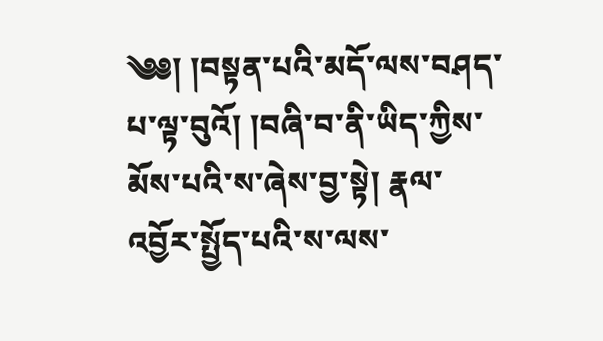༄༅། །བསྟན་པའི་མདོ་ལས་བཤད་པ་ལྟ་བུའོ། །བཞི་བ་ནི་ཡིད་ཀྱིས་མོས་པའི་ས་ཞེས་བྱ་སྟེ། རྣལ་འབྱོར་སྤྱོད་པའི་ས་ལས་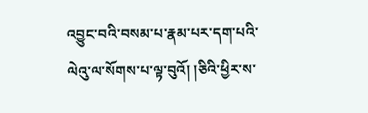འབྱུང་བའི་བསམ་པ་རྣམ་པར་དག་པའི་ལེའུ་ལ་སོགས་པ་ལྟ་བུའོ། །ཅིའི་ཕྱིར་ས་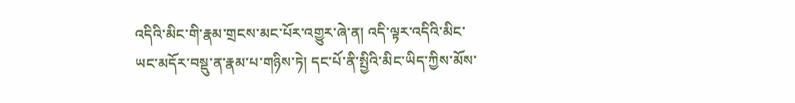འདིའི་མིང་གི་རྣམ་གྲངས་མང་པོར་འགྱུར་ཞེ་ན། འདི་ལྟར་འདིའི་མིང་ཡང་མདོར་བསྡུ་ན་རྣམ་པ་གཉིས་ཏེ། དང་པོ་ནི་སྤྱིའི་མིང་ཡིད་ཀྱིས་མོས་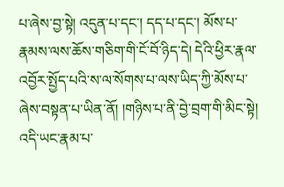པ་ཞེས་བྱ་སྟེ། འདུན་པ་དང་། དད་པ་དང་། མོས་པ་རྣམས་ལས་ཆོས་གཅིག་གི་ངོ་བོ་ཉིད་དེ། དེའི་ཕྱིར་རྣལ་འབྱོར་སྤྱོད་པའི་ས་ལ་སོགས་པ་ལས་ཡིད་ཀྱི་མོས་པ་ ཞེས་བསྟན་པ་ཡིན་ནོ། །གཉིས་པ་ནི་བྱེ་བྲག་གི་མིང་སྟེ། འདི་ཡང་རྣམ་པ་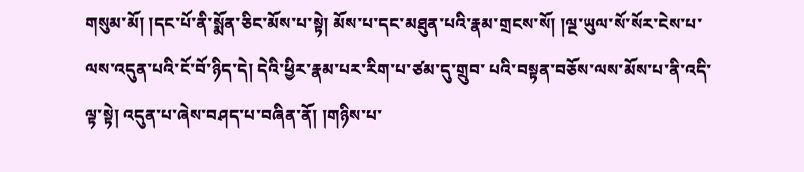གསུམ་མོ། །དང་པོ་ནི་སྨོན་ཅིང་མོས་པ་སྟེ། མོས་པ་དང་མཐུན་པའི་རྣམ་གྲངས་སོ། །ལྔ་ཡུལ་སོ་སོར་ངེས་པ་ལས་འདུན་པའི་ངོ་བོ་ཉིད་དེ། དེའི་ཕྱིར་རྣམ་པར་རིག་པ་ཙམ་དུ་གྲུབ་ པའི་བསྟན་བཅོས་ལས་མོས་པ་ནི་འདི་ལྟ་སྟེ། འདུན་པ་ཞེས་བཤད་པ་བཞིན་ནོ། །གཉིས་པ་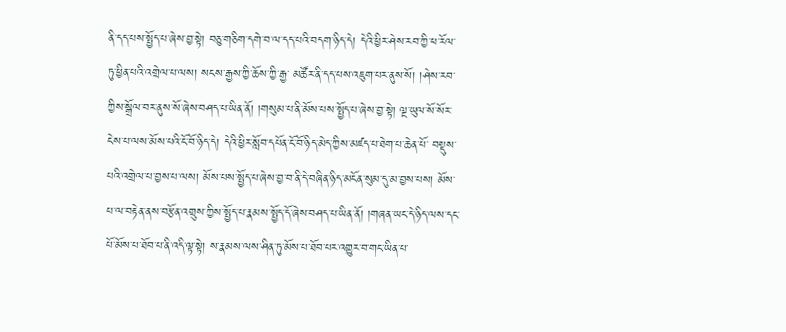ནི་དད་པས་སྤྱོད་པ་ཞེས་བྱ་སྟེ། བཅུ་གཅིག་དགེ་བ་ལ་དད་པའི་བདག་ཉིད་དེ། དེའི་ཕྱིར་ཤེས་རབ་ཀྱི་ཕ་རོལ་ཏུ་ཕྱིན་པའི་འགྲེལ་པ་ལས། སངས་རྒྱས་ཀྱི་ཆོས་ཀྱི་རྒྱ་ མཚོར་ནི་དད་པས་འཇུག་པར་ནུས་སོ། །ཤེས་རབ་ཀྱིས་སྒྲོལ་བར་ནུས་སོ་ཞེས་བཤད་པ་ཡིན་ནོ། །གསུམ་པ་ནི་མོས་པས་སྤྱོད་པ་ཞེས་བྱ་སྟེ། ལྔ་ཡུལ་སོ་སོར་ངེས་པ་ལས་མོས་པའི་ངོ་བོ་ཉིད་དེ། དེའི་ཕྱིར་སློབ་དཔོན་ངོ་བོ་ཉིད་མེད་ཀྱིས་མཛད་པ་ཐེག་པ་ཆེན་པོ་ བསྡུས་པའི་འགྲེལ་པ་བྱས་པ་ལས། མོས་པས་སྤྱོད་པ་ཞེས་བྱ་བ་ནི་དེ་བཞིན་ཉིད་མངོན་སུམ་དུ་མ་བྱས་པས། མོས་པ་ལ་བརྟེན་ནས་བརྩོན་འགྲུས་ཀྱིས་སྤྱོད་པ་རྣམས་སྤྱོད་དོ་ཞེས་བཤད་པ་ཡིན་ནོ། །གཞན་ཡང་དེ་ཉིད་ལས་དང་པོ་མོས་པ་ཐོབ་པ་ནི་འདི་ལྟ་སྟེ། ས་རྣམས་ལས་ཤིན་ཏུ་མོས་པ་ཐོབ་པར་འགྱུར་བ་གང་ཡིན་པ་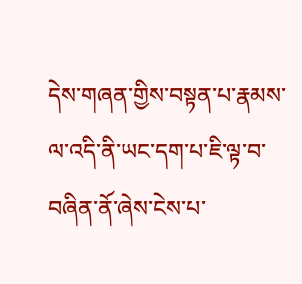དེས་གཞན་གྱིས་བསྟན་པ་རྣམས་ལ་འདི་ནི་ཡང་དག་པ་ཇི་ལྟ་བ་བཞིན་ནོ་ཞེས་ངེས་པ་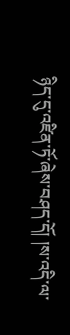ཉིད་དུ་འཛིན་ཏོ་ཞེས་བཤད་དོ། །ས་འདི་ལ་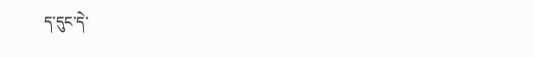ད་དུང་དེ་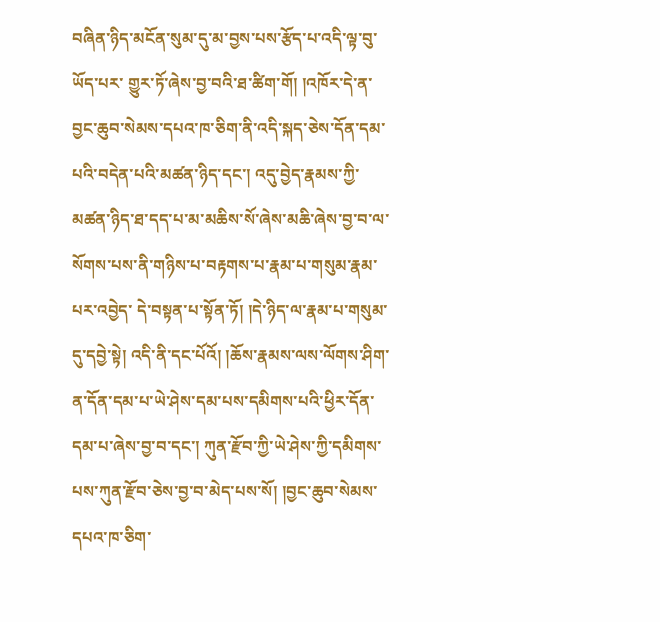བཞིན་ཉིད་མངོན་སུམ་དུ་མ་བྱས་པས་རྩོད་པ་འདི་ལྟ་བུ་ཡོད་པར་ གྱུར་ཏོ་ཞེས་བྱ་བའི་ཐ་ཚིག་གོ། །འཁོར་དེ་ན་བྱང་ཆུབ་སེམས་དཔའ་ཁ་ཅིག་ནི་འདི་སྐད་ཅེས་དོན་དམ་པའི་བདེན་པའི་མཚན་ཉིད་དང་། འདུ་བྱེད་རྣམས་ཀྱི་མཚན་ཉིད་ཐ་དད་པ་མ་མཆིས་སོ་ཞེས་མཆི་ཞེས་བྱ་བ་ལ་སོགས་པས་ནི་གཉིས་པ་བརྟགས་པ་རྣམ་པ་གསུམ་རྣམ་པར་འབྱེད་ དེ་བསྟན་པ་སྟོན་ཏོ། །དེ་ཉིད་ལ་རྣམ་པ་གསུམ་དུ་དབྱེ་སྟེ། འདི་ནི་དང་པོའོ། །ཆོས་རྣམས་ལས་ལོགས་ཤིག་ན་དོན་དམ་པ་ཡེ་ཤེས་དམ་པས་དམིགས་པའི་ཕྱིར་དོན་དམ་པ་ཞེས་བྱ་བ་དང་། ཀུན་རྫོབ་ཀྱི་ཡེ་ཤེས་ཀྱི་དམིགས་པས་ཀུན་རྫོབ་ཅེས་བྱ་བ་མེད་པས་སོ། །བྱང་ཆུབ་སེམས་དཔའ་ཁ་ཅིག་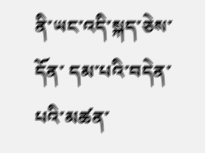ནི་ཡང་འདི་སྐད་ཅེས་དོན་ དམ་པའི་བདེན་པའི་མཚན་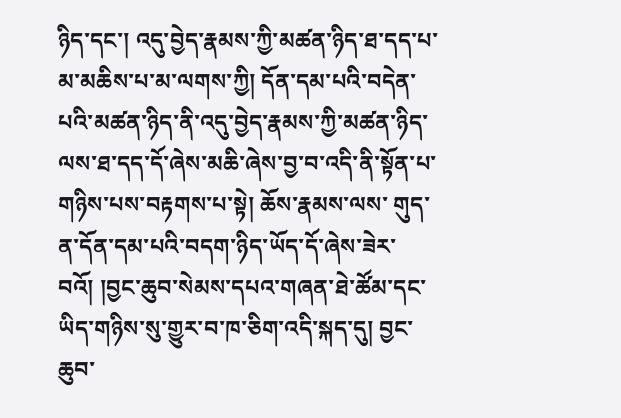ཉིད་དང་། འདུ་བྱེད་རྣམས་ཀྱི་མཚན་ཉིད་ཐ་དད་པ་མ་མཆིས་པ་མ་ལགས་ཀྱི། དོན་དམ་པའི་བདེན་པའི་མཚན་ཉིད་ནི་འདུ་བྱེད་རྣམས་ཀྱི་མཚན་ཉིད་ལས་ཐ་དད་དོ་ཞེས་མཆི་ཞེས་བྱ་བ་འདི་ནི་སྟོན་པ་གཉིས་པས་བརྟགས་པ་སྟེ། ཆོས་རྣམས་ལས་ གུད་ན་དོན་དམ་པའི་བདག་ཉིད་ཡོད་དོ་ཞེས་ཟེར་བའོ། །བྱང་ཆུབ་སེམས་དཔའ་གཞན་ཐེ་ཚོམ་དང་ཡིད་གཉིས་སུ་གྱུར་བ་ཁ་ཅིག་འདི་སྐད་དུ། བྱང་ཆུབ་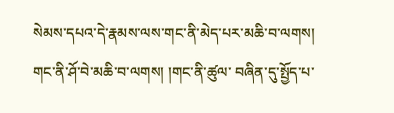སེམས་དཔའ་དེ་རྣམས་ལས་གང་ནི་མེད་པར་མཆི་བ་ལགས། གང་ནི་ཤོ་བེ་མཆི་བ་ལགས། །གང་ནི་ཚུལ་ བཞིན་དུ་སྤྱོད་པ་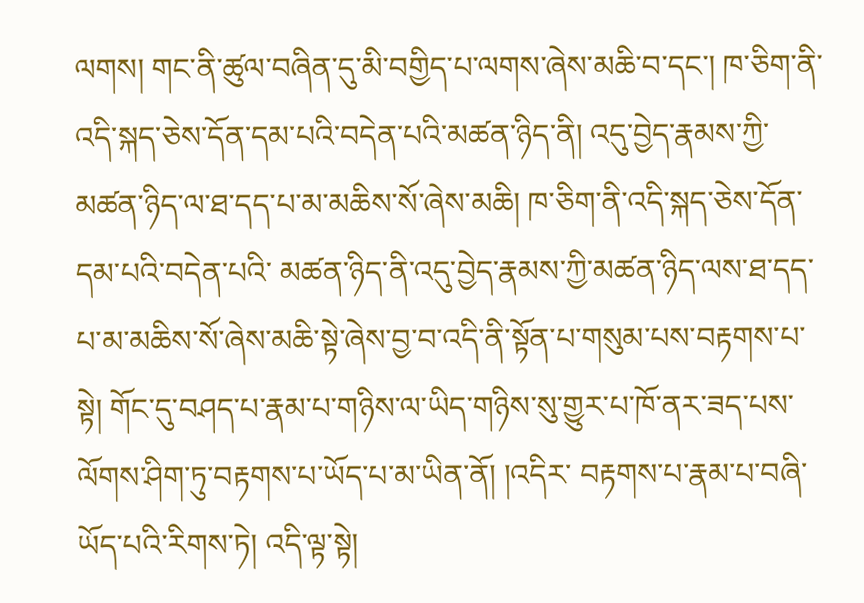ལགས། གང་ནི་ཚུལ་བཞིན་དུ་མི་བགྱིད་པ་ལགས་ཞེས་མཆི་བ་དང་། ཁ་ཅིག་ནི་འདི་སྐད་ཅེས་དོན་དམ་པའི་བདེན་པའི་མཚན་ཉིད་ནི། འདུ་བྱེད་རྣམས་ཀྱི་མཚན་ཉིད་ལ་ཐ་དད་པ་མ་མཆིས་སོ་ཞེས་མཆི། ཁ་ཅིག་ནི་འདི་སྐད་ཅེས་དོན་དམ་པའི་བདེན་པའི་ མཚན་ཉིད་ནི་འདུ་བྱེད་རྣམས་ཀྱི་མཚན་ཉིད་ལས་ཐ་དད་པ་མ་མཆིས་སོ་ཞེས་མཆི་སྟེ་ཞེས་བྱ་བ་འདི་ནི་སྟོན་པ་གསུམ་པས་བརྟགས་པ་སྟེ། གོང་དུ་བཤད་པ་རྣམ་པ་གཉིས་ལ་ཡིད་གཉིས་སུ་གྱུར་པ་ཁོ་ནར་ཟད་པས་ལོགས་ཤིག་ཏུ་བརྟགས་པ་ཡོད་པ་མ་ཡིན་ནོ། །འདིར་ བརྟགས་པ་རྣམ་པ་བཞི་ཡོད་པའི་རིགས་ཏེ། འདི་ལྟ་སྟེ།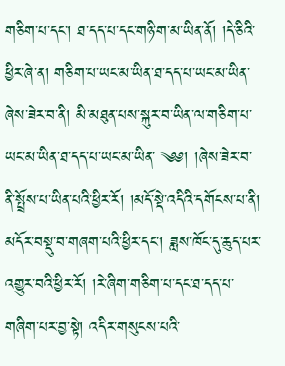གཅིག་པ་དང་། ཐ་དད་པ་དང་གཉི་ག་མ་ཡིན་ནོ། །དེ་ཅིའི་ཕྱིར་ཞེ་ན། གཅིག་པ་ཡང་མ་ཡིན་ཐ་དད་པ་ཡང་མ་ཡིན་ཞེས་ཟེར་བ་ནི། མི་མཐུན་པས་སྐུར་བ་ཡིན་ལ་གཅིག་པ་ཡང་མ་ཡིན་ཐ་དད་པ་ཡང་མ་ཡིན་ ༄༅། །ཞེས་ཟེར་བ་ནི་སྤྲོས་པ་ཡིན་པའི་ཕྱིར་རོ། །མདོ་སྡེ་འདིའི་དགོངས་པ་ནི། མདོར་བསྡུ་བ་གཞག་པའི་ཕྱིར་དང་། ཟླས་ཁོང་དུ་ཆུད་པར་འགྱུར་བའི་ཕྱིར་རོ། །རེ་ཞིག་གཅིག་པ་དང་ཐ་དད་པ་གཞིག་པར་བྱ་སྟེ། འདིར་གསུངས་པའི་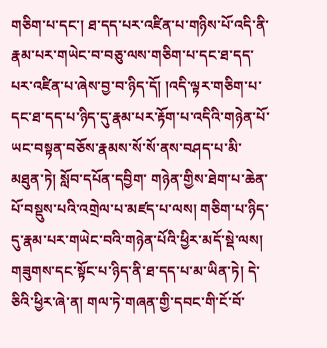གཅིག་པ་དང་། ཐ་དད་པར་འཛིན་པ་གཉིས་པོ་འདི་ནི་རྣམ་པར་གཡེང་བ་བཅུ་ལས་གཅིག་པ་དང་ཐ་དད་པར་འཛིན་པ་ཞེས་བྱ་བ་ཉིད་དོ། །འདི་ལྟར་གཅིག་པ་དང་ཐ་དད་པ་ཉིད་དུ་རྣམ་པར་རྟོག་པ་འདིའི་གཉེན་པོ་ཡང་བསྟན་བཅོས་རྣམས་སོ་སོ་ནས་བཤད་པ་མི་མཐུན་ཏེ། སློབ་དཔོན་དབྱིག་ གཉེན་གྱིས་ཐེག་པ་ཆེན་པོ་བསྡུས་པའི་འགྲེལ་པ་མཛད་པ་ལས། གཅིག་པ་ཉིད་དུ་རྣམ་པར་གཡེང་བའི་གཉེན་པོའི་ཕྱིར་མདོ་སྡེ་ལས། གཟུགས་དང་སྟོང་པ་ཉིད་ནི་ཐ་དད་པ་མ་ཡིན་ཏེ། དེ་ཅིའི་ཕྱིར་ཞེ་ན། གལ་ཏེ་གཞན་གྱི་དབང་གི་ངོ་བོ་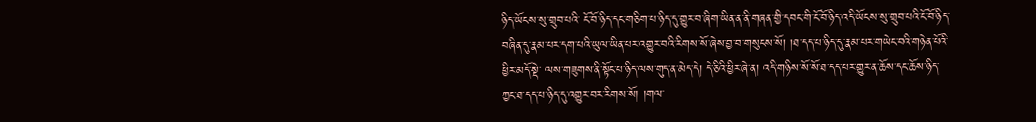ཉིད་ཡོངས་སུ་གྲུབ་པའི་ ངོ་བོ་ཉིད་དང་གཅིག་པ་ཉིད་དུ་གྱུར་བ་ཞིག་ཡིན་ན་ནི་གཞན་གྱི་དབང་གི་ངོ་བོ་ཉིད་འདི་ཡོངས་སུ་གྲུབ་པའི་ངོ་བོ་ཉིད་བཞིན་དུ་རྣམ་པར་དག་པའི་ཡུལ་ཡིན་པར་འགྱུར་བའི་རིགས་སོ་ཞེས་བྱ་བ་གསུངས་སོ། །ཐ་དད་པ་ཉིད་དུ་རྣམ་པར་གཡེང་བའི་གཉེན་པོའི་ཕྱིར་མདོ་སྡེ་ ལས་གཟུགས་ནི་སྟོང་པ་ཉིད་ལས་གུད་ན་མེད་དེ། དེ་ཅིའི་ཕྱིར་ཞེ་ན། འདི་གཉིས་སོ་སོ་ཐ་དད་པར་གྱུར་ན་ཆོས་དང་ཆོས་ཉིད་ཀྱང་ཐ་དད་པ་ཉིད་དུ་འགྱུར་བར་རིགས་སོ། །གལ་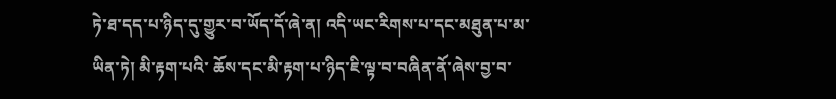ཏེ་ཐ་དད་པ་ཉིད་དུ་གྱུར་བ་ཡོད་དོ་ཞེ་ན། འདི་ཡང་རིགས་པ་དང་མཐུན་པ་མ་ཡིན་ཏེ། མི་རྟག་པའི་ ཆོས་དང་མི་རྟག་པ་ཉིད་ཇི་ལྟ་བ་བཞིན་ནོ་ཞེས་བྱ་བ་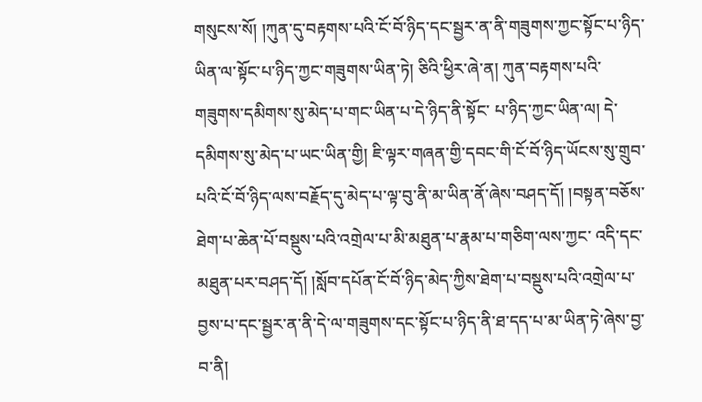གསུངས་སོ། །ཀུན་དུ་བརྟགས་པའི་ངོ་བོ་ཉིད་དང་སྦྱར་ན་ནི་གཟུགས་ཀྱང་སྟོང་པ་ཉིད་ཡིན་ལ་སྟོང་པ་ཉིད་ཀྱང་གཟུགས་ཡིན་ཏེ། ཅིའི་ཕྱིར་ཞེ་ན། ཀུན་བརྟགས་པའི་གཟུགས་དམིགས་སུ་མེད་པ་གང་ཡིན་པ་དེ་ཉིད་ནི་སྟོང་ པ་ཉིད་ཀྱང་ཡིན་ལ། དེ་དམིགས་སུ་མེད་པ་ཡང་ཡིན་གྱི། ཇི་ལྟར་གཞན་གྱི་དབང་གི་ངོ་བོ་ཉིད་ཡོངས་སུ་གྲུབ་པའི་ངོ་བོ་ཉིད་ལས་བརྗོད་དུ་མེད་པ་ལྟ་བུ་ནི་མ་ཡིན་ནོ་ཞེས་བཤད་དོ། །བསྟན་བཅོས་ཐེག་པ་ཆེན་པོ་བསྡུས་པའི་འགྲེལ་པ་མི་མཐུན་པ་རྣམ་པ་གཅིག་ལས་ཀྱང་ འདི་དང་མཐུན་པར་བཤད་དོ། །སློབ་དཔོན་ངོ་བོ་ཉིད་མེད་ཀྱིས་ཐེག་པ་བསྡུས་པའི་འགྲེལ་པ་བྱས་པ་དང་སྦྱར་ན་ནི་དེ་ལ་གཟུགས་དང་སྟོང་པ་ཉིད་ནི་ཐ་དད་པ་མ་ཡིན་ཏེ་ཞེས་བྱ་བ་ནི།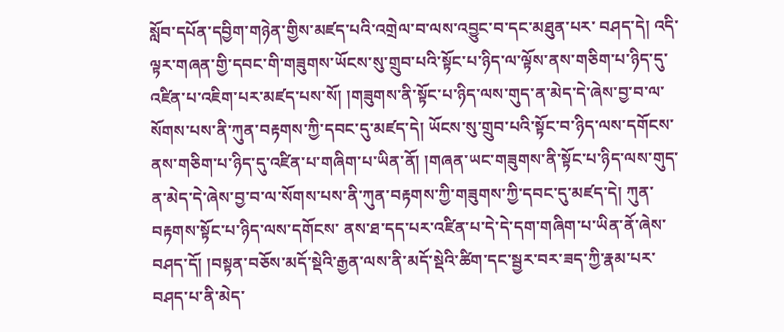སློབ་དཔོན་དབྱིག་གཉེན་གྱིས་མཛད་པའི་འགྲེལ་བ་ལས་འབྱུང་བ་དང་མཐུན་པར་ བཤད་དེ། འདི་ལྟར་གཞན་གྱི་དབང་གི་གཟུགས་ཡོངས་སུ་གྲུབ་པའི་སྟོང་པ་ཉིད་ལ་ལྟོས་ནས་གཅིག་པ་ཉིད་དུ་འཛིན་པ་འཇིག་པར་མཛད་པས་སོ། །གཟུགས་ནི་སྟོང་པ་ཉིད་ལས་གུད་ན་མེད་དེ་ཞེས་བྱ་བ་ལ་སོགས་པས་ནི་ཀུན་བརྟགས་ཀྱི་དབང་དུ་མཛད་དེ། ཡོངས་སུ་གྲུབ་པའི་སྟོང་བ་ཉིད་ལས་དགོངས་ནས་གཅིག་པ་ཉིད་དུ་འཛིན་པ་གཞིག་པ་ཡིན་ནོ། །གཞན་ཡང་གཟུགས་ནི་སྟོང་པ་ཉིད་ལས་གུད་ན་མེད་དེ་ཞེས་བྱ་བ་ལ་སོགས་པས་ནི་ཀུན་བརྟགས་ཀྱི་གཟུགས་ཀྱི་དབང་དུ་མཛད་དེ། ཀུན་བརྟགས་སྟོང་པ་ཉིད་ལས་དགོངས་ ནས་ཐ་དད་པར་འཛིན་པ་དེ་དེ་དག་གཞིག་པ་ཡིན་ནོ་ཞེས་བཤད་དོ། །བསྟན་བཅོས་མདོ་སྡེའི་རྒྱན་ལས་ནི་མདོ་སྡེའི་ཚིག་དང་སྦྱར་བར་ཟད་ཀྱི་རྣམ་པར་བཤད་པ་ནི་མེད་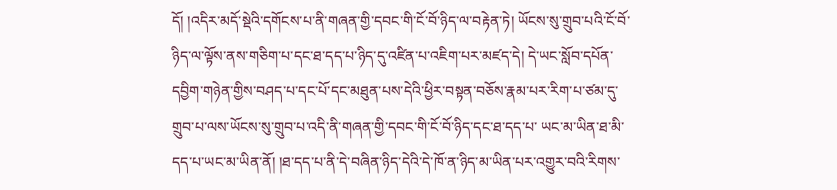དོ། །འདིར་མདོ་སྡེའི་དགོངས་པ་ནི་གཞན་གྱི་དབང་གི་ངོ་བོ་ཉིད་ལ་བརྟེན་ཏེ། ཡོངས་སུ་གྲུབ་པའི་ངོ་བོ་ ཉིད་ལ་ལྟོས་ནས་གཅིག་པ་དང་ཐ་དད་པ་ཉིད་དུ་འཛིན་པ་འཇིག་པར་མཛད་དེ། དེ་ཡང་སློབ་དཔོན་དབྱིག་གཉེན་གྱིས་བཤད་པ་དང་པོ་དང་མཐུན་པས་དེའི་ཕྱིར་བསྟན་བཅོས་རྣམ་པར་རིག་པ་ཙམ་དུ་གྲུབ་པ་ལས་ཡོངས་སུ་གྲུབ་པ་འདི་ནི་གཞན་གྱི་དབང་གི་ངོ་བོ་ཉིད་དང་ཐ་དད་པ་ ཡང་མ་ཡིན་ཐ་མི་དད་པ་ཡང་མ་ཡིན་ནོ། །ཐ་དད་པ་ནི་དེ་བཞིན་ཉིད་དེའི་དེ་ཁོ་ན་ཉིད་མ་ཡིན་པར་འགྱུར་བའི་རིགས་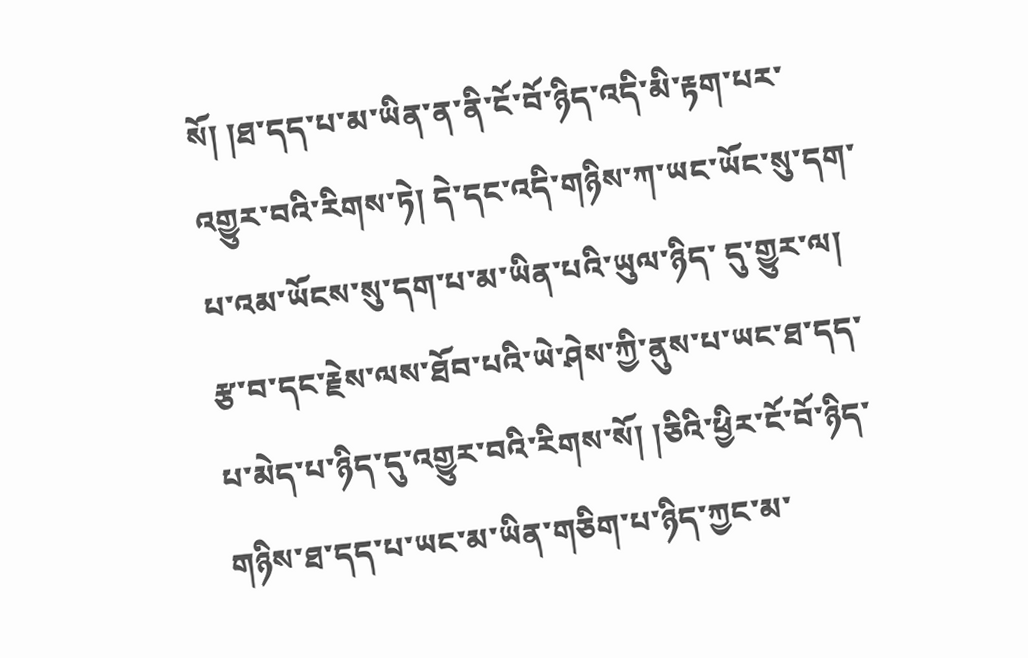སོ། །ཐ་དད་པ་མ་ཡིན་ན་ནི་ངོ་བོ་ཉིད་འདི་མི་རྟག་པར་འགྱུར་བའི་རིགས་ཏེ། དེ་དང་འདི་གཉིས་ཀ་ཡང་ཡོང་སུ་དག་པ་འམ་ཡོངས་སུ་དག་པ་མ་ཡིན་པའི་ཡུལ་ཉིད་ དུ་གྱུར་ལ། རྩ་བ་དང་རྗེས་ལས་ཐོབ་པའི་ཡེ་ཤེས་ཀྱི་ནུས་པ་ཡང་ཐ་དད་པ་མེད་པ་ཉིད་དུ་འགྱུར་བའི་རིགས་སོ། །ཅིའི་ཕྱིར་ངོ་བོ་ཉིད་གཉིས་ཐ་དད་པ་ཡང་མ་ཡིན་གཅིག་པ་ཉིད་ཀྱང་མ་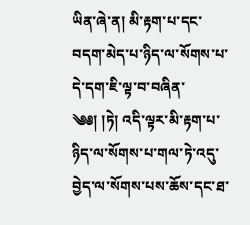ཡིན་ཞེ་ན། མི་རྟག་པ་དང་བདག་མེད་པ་ཉིད་ལ་སོགས་པ་དེ་དག་ཇི་ལྟ་བ་བཞིན་ ༄༅། །ཏེ། འདི་ལྟར་མི་རྟག་པ་ཉིད་ལ་སོགས་པ་གལ་ཏེ་འདུ་བྱེད་ལ་སོགས་པས་ཆོས་དང་ཐ་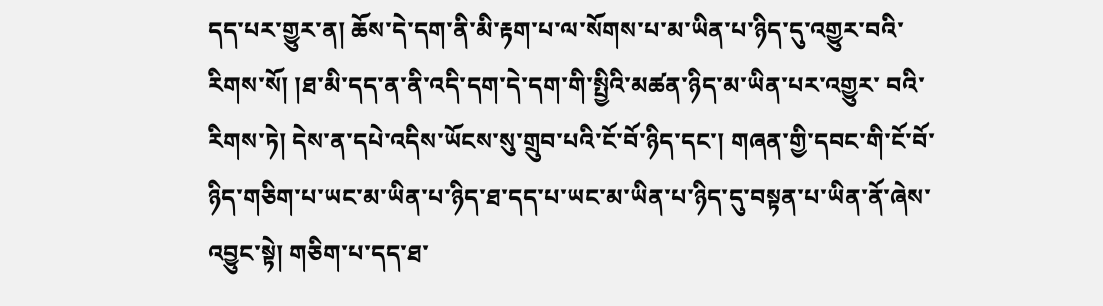དད་པར་གྱུར་ན། ཆོས་དེ་དག་ནི་མི་རྟག་པ་ལ་སོགས་པ་མ་ཡིན་པ་ཉིད་དུ་འགྱུར་བའི་རིགས་སོ། །ཐ་མི་དད་ན་ནི་འདི་དག་དེ་དག་གི་སྤྱིའི་མཚན་ཉིད་མ་ཡིན་པར་འགྱུར་ བའི་རིགས་ཏེ། དེས་ན་དཔེ་འདིས་ཡོངས་སུ་གྲུབ་པའི་ངོ་བོ་ཉིད་དང་། གཞན་གྱི་དབང་གི་ངོ་བོ་ཉིད་གཅིག་པ་ཡང་མ་ཡིན་པ་ཉིད་ཐ་དད་པ་ཡང་མ་ཡིན་པ་ཉིད་དུ་བསྟན་པ་ཡིན་ནོ་ཞེས་འབྱུང་སྟེ། གཅིག་པ་དད་ཐ་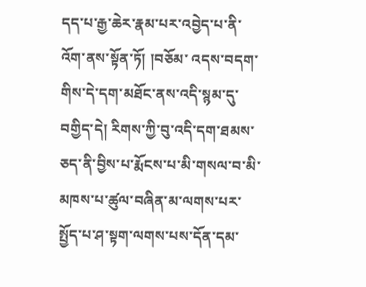དད་པ་རྒྱ་ཆེར་རྣམ་པར་འབྱེད་པ་ནི་འོག་ནས་སྟོན་ཏོ། །བཅོམ་ འདས་བདག་གིས་དེ་དག་མཐོང་ནས་འདི་སྙམ་དུ་བགྱིད་དེ། རིགས་ཀྱི་བུ་འདི་དག་ཐམས་ཅད་ནི་བྱིས་པ་རྨོངས་པ་མི་གསལ་བ་མི་མཁས་པ་ཚུལ་བཞིན་མ་ལགས་པར་སྤྱོད་པ་ཤ་སྟག་ལགས་པས་དོན་དམ་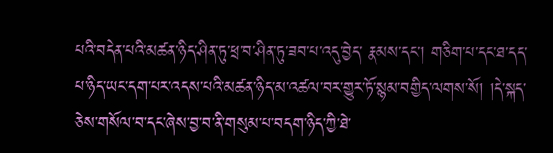པའི་བདེན་པའི་མཚན་ཉིད་ཤིན་ཏུ་ཕྲ་བ་ཤིན་ཏུ་ཟབ་པ་འདུ་བྱེད་ རྣམས་དང་། གཅིག་པ་དང་ཐ་དད་པ་ཉིད་ཡང་དག་པར་འདས་པའི་མཚན་ཉིད་མ་འཚལ་བར་གྱུར་ཏོ་སྙམ་བགྱིད་ལགས་སོ། །དེ་སྐད་ཅེས་གསོལ་བ་དང་ཞེས་བྱ་བ་ནི་གསུམ་པ་བདག་ཉིད་ཀྱི་ཐེ་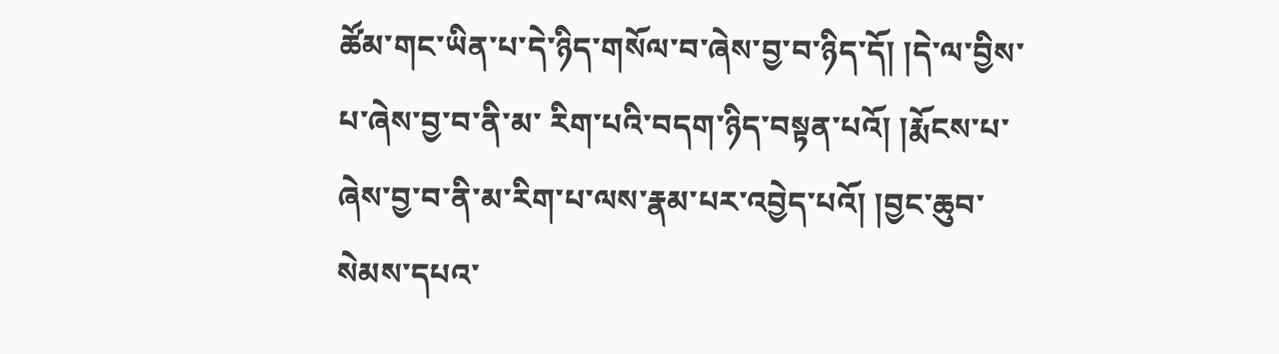ཚོམ་གང་ཡིན་པ་དེ་ཉིད་གསོལ་བ་ཞེས་བྱ་བ་ཉིད་དོ། །དེ་ལ་བྱིས་པ་ཞེས་བྱ་བ་ནི་མ་ རིག་པའི་བདག་ཉིད་བསྟན་པའོ། །རྨོངས་པ་ཞེས་བྱ་བ་ནི་མ་རིག་པ་ལས་རྣམ་པར་འབྱེད་པའོ། །བྱང་ཆུབ་སེམས་དཔའ་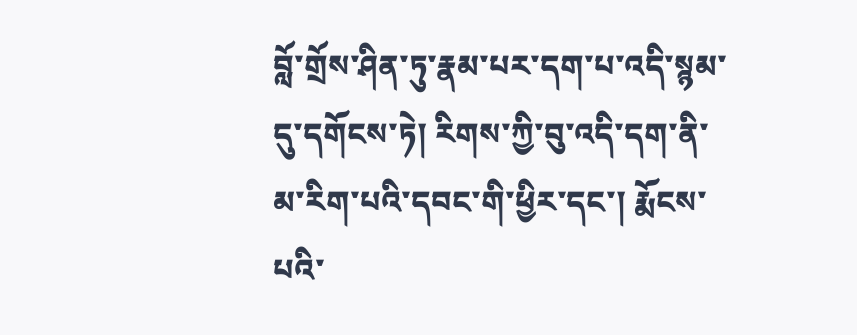བློ་གྲོས་ཤིན་ཏུ་རྣམ་པར་དག་པ་འདི་སྙམ་དུ་དགོངས་ཏེ། རིགས་ཀྱི་བུ་འདི་དག་ནི་མ་རིག་པའི་དབང་གི་ཕྱིར་དང་། རྨོངས་པའི་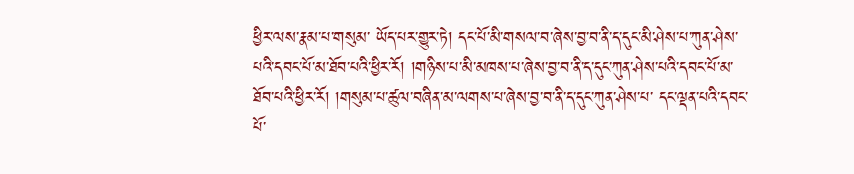ཕྱིར་ལས་རྣམ་པ་གསུམ་ ཡོད་པར་གྱུར་ཏེ། དང་པོ་མི་གསལ་བ་ཞེས་བྱ་བ་ནི་ད་དུང་མི་ཤེས་པ་ཀུན་ཤེས་པའི་དབང་པོ་མ་ཐོབ་པའི་ཕྱིར་རོ། །གཉིས་པ་མི་མཁས་པ་ཞེས་བྱ་བ་ནི་ད་དུང་ཀུན་ཤེས་པའི་དབང་པོ་མ་ཐོབ་པའི་ཕྱིར་རོ། །གསུམ་པ་ཚུལ་བཞིན་མ་ལགས་པ་ཞེས་བྱ་བ་ནི་ད་དུང་ཀུན་ཤེས་པ་ དང་ལྡན་པའི་དབང་པོ་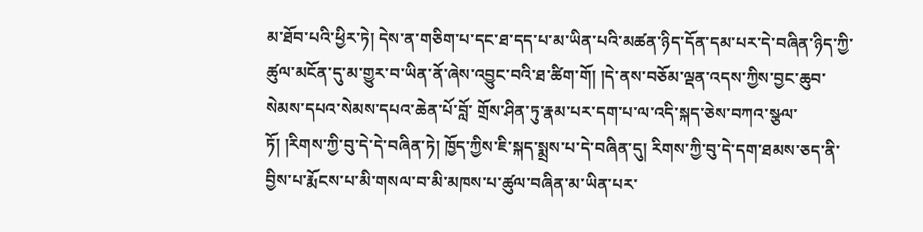མ་ཐོབ་པའི་ཕྱིར་ཏེ། དེས་ན་གཅིག་པ་དང་ཐ་དད་པ་མ་ཡིན་པའི་མཚན་ཉིད་དོན་དམ་པར་དེ་བཞིན་ཉིད་ཀྱི་ཚུལ་མངོན་དུ་མ་གྱུར་བ་ཡིན་ནོ་ཞེས་འབྱུང་བའི་ཐ་ཚིག་གོ། །དེ་ནས་བཅོམ་ལྡན་འདས་ཀྱིས་བྱང་ཆུབ་སེམས་དཔའ་སེམས་དཔའ་ཆེན་པོ་བློ་ གྲོས་ཤིན་ཏུ་རྣམ་པར་དག་པ་ལ་འདི་སྐད་ཅེས་བཀའ་སྩལ་ཏོ། །རིགས་ཀྱི་བུ་དེ་དེ་བཞིན་ཏེ། ཁྱོད་ཀྱིས་ཇི་སྐད་སྨྲས་པ་དེ་བཞིན་དུ། རིགས་ཀྱི་བུ་དེ་དག་ཐམས་ཅད་ནི་བྱིས་པ་རྨོངས་པ་མི་གསལ་བ་མི་མཁས་པ་ཚུལ་བཞིན་མ་ཡིན་པར་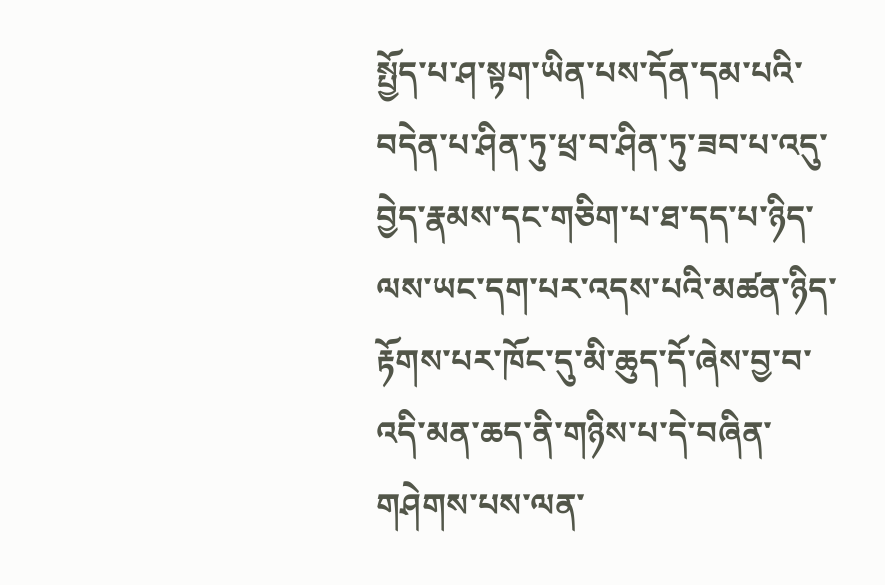སྤྱོད་པ་ཤ་སྟག་ཡིན་པས་དོན་དམ་པའི་ བདེན་པ་ཤིན་ཏུ་ཕྲ་བ་ཤིན་ཏུ་ཟབ་པ་འདུ་བྱེད་རྣམས་དང་གཅིག་པ་ཐ་དད་པ་ཉིད་ལས་ཡང་དག་པར་འདས་པའི་མཚན་ཉིད་རྟོགས་པར་ཁོང་དུ་མི་ཆུད་དོ་ཞེས་བྱ་བ་འདི་མན་ཆད་ནི་གཉིས་པ་དེ་བཞིན་གཤེགས་པས་ལན་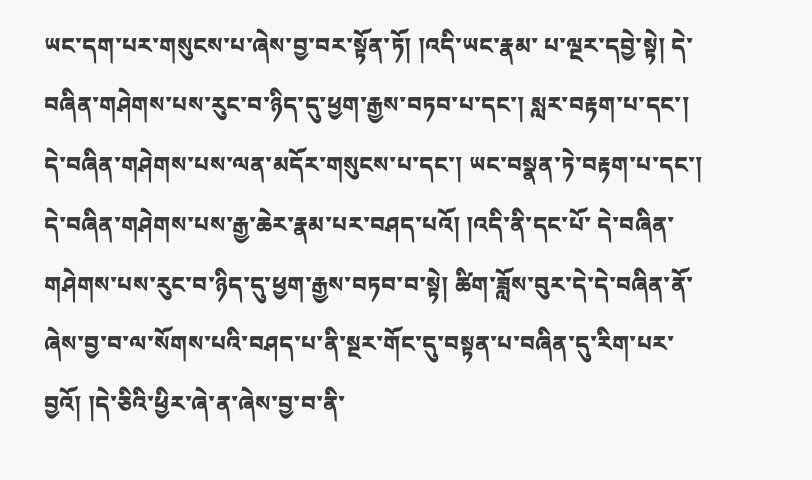ཡང་དག་པར་གསུངས་པ་ཞེས་བྱ་བར་སྟོན་ཏོ། །འདི་ཡང་རྣམ་ པ་ལྔར་དབྱེ་སྟེ། དེ་བཞིན་གཤེགས་པས་རུང་བ་ཉིད་དུ་ཕྱག་རྒྱས་བཏབ་པ་དང་། སླར་བརྟག་པ་དང་། དེ་བཞིན་གཤེགས་པས་ལན་མདོར་གསུངས་པ་དང་། ཡང་བསྣན་ཏེ་བརྟག་པ་དང་། དེ་བཞིན་གཤེགས་པས་རྒྱ་ཆེར་རྣམ་པར་བཤད་པའོ། །འདི་ནི་དང་པོ་ དེ་བཞིན་གཤེགས་པས་རུང་བ་ཉིད་དུ་ཕྱག་རྒྱས་བཏབ་བ་སྟེ། ཚིག་ཟློས་བུར་དེ་དེ་བཞིན་ནོ་ཞེས་བྱ་བ་ལ་སོགས་པའི་བཤད་པ་ནི་སྔར་གོང་དུ་བསྟན་པ་བཞིན་དུ་རིག་པར་བྱའོ། །དེ་ཅིའི་ཕྱིར་ཞེ་ན་ཞེས་བྱ་བ་ནི་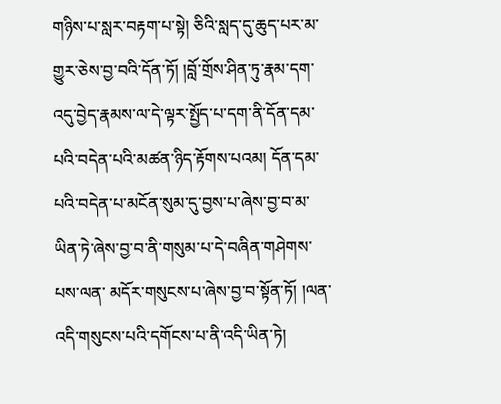གཉིས་པ་སླར་བརྟག་པ་སྟེ། ཅིའི་སླད་དུ་ཆུད་པར་མ་ གྱུར་ཅེས་བྱ་བའི་དོན་ཏོ། །བློ་གྲོས་ཤིན་ཏུ་རྣམ་དག་འདུ་བྱེད་རྣམས་ལ་དེ་ལྟར་སྤྱོད་པ་དག་ནི་དོན་དམ་པའི་བདེན་པའི་མཚན་ཉིད་རྟོགས་པའམ། དོན་དམ་པའི་བདེན་པ་མངོན་སུམ་དུ་བྱས་པ་ཞེས་བྱ་བ་མ་ཡིན་ཏེ་ཞེས་བྱ་བ་ནི་གསུམ་པ་དེ་བཞིན་གཤེགས་པས་ལན་ མདོར་གསུངས་པ་ཞེས་བྱ་བ་སྟོན་ཏོ། །ལན་འདི་གསུངས་པའི་དགོངས་པ་ནི་འདི་ཡིན་ཏེ།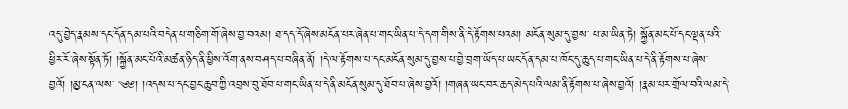འདུ་བྱེད་རྣམས་དང་དོན་དམ་པའི་བདེན་པ་གཅིག་གོ་ཞེས་བྱ་བའམ། ཐ་དད་དོ་ཞེས་མངོན་པར་ཞེན་པ་གང་ཡིན་པ་དེ་དག་གིས་ནི་དེ་རྟོགས་པའམ། མངོན་སུམ་དུ་བྱས་ པ་མ་ཡིན་ཏེ། སྐྱོན་མང་པོ་དང་ལྡན་པའི་ཕྱིར་རོ་ཞེས་སྟོན་ཏོ། །སྐྱོན་མང་པོའི་མཚན་ཉིད་ནི་ཕྱིས་འོག་ནས་བཤད་པ་བཞིན་ནོ། །དེ་ལ་རྟོགས་པ་དང་མངོན་སུམ་དུ་བྱས་པ་བྱེ་བྲག་ཡོད་པ་ཡང་དོན་དམ་པ་ཁོང་དུ་ཆུད་པ་གང་ཡིན་པ་དེ་ནི་རྟོགས་པ་ཞེས་བྱའོ། །མྱ་ངན་ལས་ ༄༅། །འདས་པ་དང་བྱང་ཆུབ་ཀྱི་འབྲས་བུ་ཐོབ་པ་གང་ཡིན་པ་དེ་ནི་མངོན་སུམ་དུ་ཐོབ་པ་ཞེས་བྱའོ། །གཞན་ཡང་བར་ཆད་མེད་པའི་ལམ་ནི་རྟོགས་པ་ཞེས་བྱའོ། །རྣམ་པར་གྲོལ་བའི་ལམ་དེ་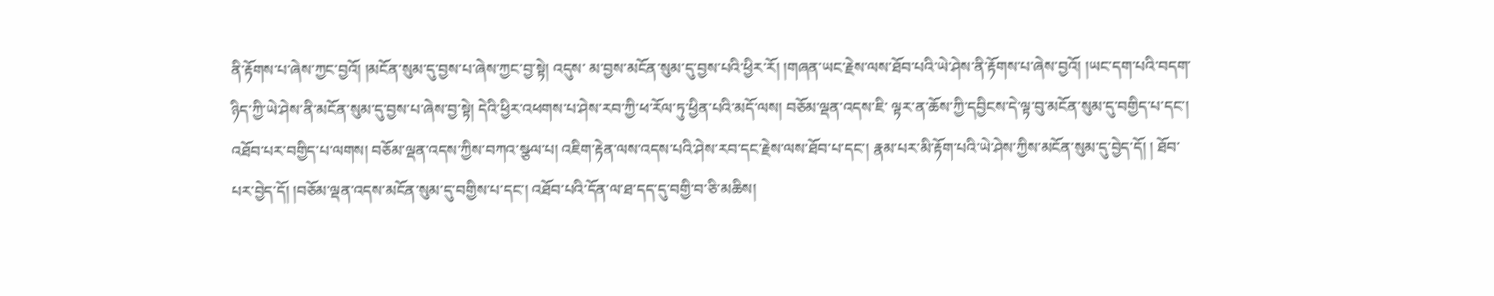ནི་རྟོགས་པ་ཞེས་ཀྱང་བྱའོ། །མངོན་སུམ་དུ་བྱས་པ་ཞེས་ཀྱང་བྱ་སྟེ། འདུས་ མ་བྱས་མངོན་སུམ་དུ་བྱས་པའི་ཕྱིར་རོ། །གཞན་ཡང་རྗེས་ལས་ཐོབ་པའི་ཡེ་ཤེས་ནི་རྟོགས་པ་ཞེས་བྱའོ། །ཡང་དག་པའི་བདག་ཉིད་ཀྱི་ཡེ་ཤེས་ནི་མངོན་སུམ་དུ་བྱས་པ་ཞེས་བྱ་སྟེ། དེའི་ཕྱིར་འཕགས་པ་ཤེས་རབ་ཀྱི་ཕ་རོལ་ཏུ་ཕྱིན་པའི་མདོ་ལས། བཅོམ་ལྡན་འདས་ཇི་ ལྟར་ན་ཆོས་ཀྱི་དབྱིངས་དེ་ལྟ་བུ་མངོན་སུམ་དུ་བགྱིད་པ་དང་། འཐོབ་པར་བགྱིད་པ་ལགས། བཅོམ་ལྡན་འདས་ཀྱིས་བཀའ་སྩལ་པ། འཇིག་རྟེན་ལས་འདས་པའི་ཤེས་རབ་དང་རྗེས་ལས་ཐོབ་པ་དང་། རྣམ་པར་མི་རྟོག་པའི་ཡེ་ཤེས་ཀྱིས་མངོན་སུམ་དུ་བྱེད་དོ། ། ཐོབ་པར་བྱེད་དོ། །བཅོམ་ལྡན་འདས་མངོན་སུམ་དུ་བགྱིས་པ་དང་། འཐོབ་པའི་དོན་ལ་ཐ་དད་དུ་བགྱི་བ་ཅི་མཆིས།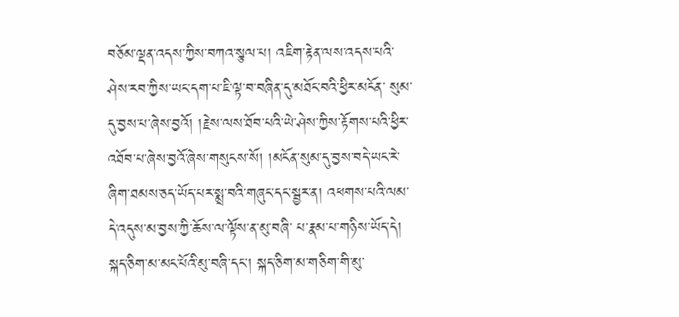བཅོམ་ལྡན་འདས་ཀྱིས་བཀའ་སྩལ་པ། འཇིག་རྟེན་ལས་འདས་པའི་ཤེས་རབ་ཀྱིས་ཡང་དག་པ་ཇི་ལྟ་བ་བཞིན་དུ་མཐོང་བའི་ཕྱིར་མངོན་ སུམ་དུ་བྱས་པ་ཞེས་བྱའོ། །རྗེས་ལས་ཐོབ་པའི་ཡེ་ཤེས་ཀྱིས་རྟོགས་པའི་ཕྱིར་འཐོབ་པ་ཞེས་བྱའོ་ཞེས་གསུངས་སོ། །མངོན་སུམ་དུ་བྱས་བདེ་ཡང་རེ་ཞིག་ཐམས་ཅད་ཡོད་པར་སྨྲ་བའི་གཞུང་དང་སྦྱར་ན། འཕགས་པའི་ལམ་དེ་འདུས་མ་བྱས་ཀྱི་ཆོས་ལ་ལྟོས་ན་མུ་བཞི་ པ་རྣམ་པ་གཉིས་ཡོད་དེ། སྐད་ཅིག་མ་མང་པོའི་མུ་བཞི་དང་། སྐད་ཅིག་མ་གཅིག་གི་མུ་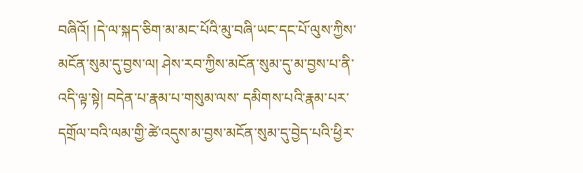བཞིའོ། །དེ་ལ་སྐད་ཅིག་མ་མང་པོའི་མུ་བཞི་ཡང་དང་པོ་ལུས་ཀྱིས་མངོན་སུམ་དུ་བྱས་ལ། ཤེས་རབ་ཀྱིས་མངོན་སུམ་དུ་མ་བྱས་པ་ནི་འདི་ལྟ་སྟེ། བདེན་པ་རྣམ་པ་གསུམ་ལས་ དམིགས་པའི་རྣམ་པར་དགྲོལ་བའི་ལམ་གྱི་ཚེ་འདུས་མ་བྱས་མངོན་སུམ་དུ་བྱེད་པའི་ཕྱིར་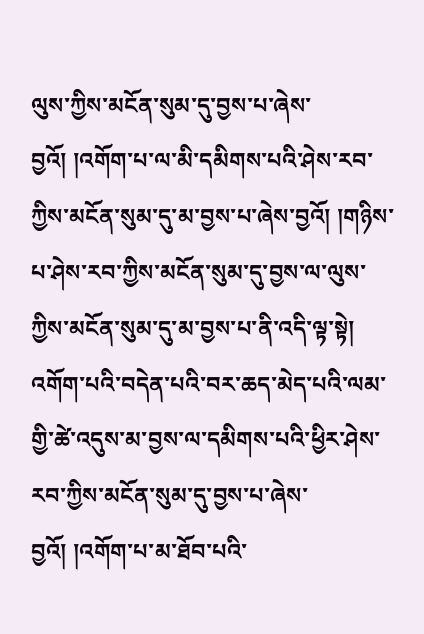ལུས་ཀྱིས་མངོན་སུམ་དུ་བྱས་པ་ཞེས་བྱའོ། །འགོག་པ་ལ་མི་དམིགས་པའི་ཤེས་རབ་ཀྱིས་མངོན་སུམ་དུ་མ་བྱས་པ་ཞེས་བྱའོ། །གཉིས་པ་ཤེས་རབ་ཀྱིས་མངོན་སུམ་དུ་བྱས་ལ་ལུས་ ཀྱིས་མངོན་སུམ་དུ་མ་བྱས་པ་ནི་འདི་ལྟ་སྟེ། འགོག་པའི་བདེན་པའི་བར་ཆད་མེད་པའི་ལམ་གྱི་ཚེ་འདུས་མ་བྱས་ལ་དམིགས་པའི་ཕྱིར་ཤེས་རབ་ཀྱིས་མངོན་སུམ་དུ་བྱས་པ་ཞེས་བྱའོ། །འགོག་པ་མ་ཐོབ་པའི་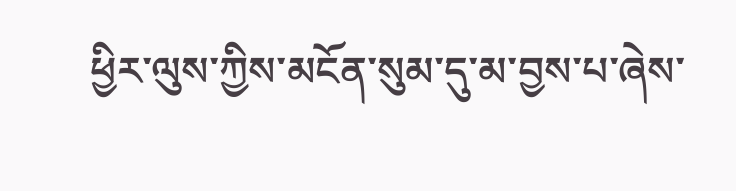ཕྱིར་ལུས་ཀྱིས་མངོན་སུམ་དུ་མ་བྱས་པ་ཞེས་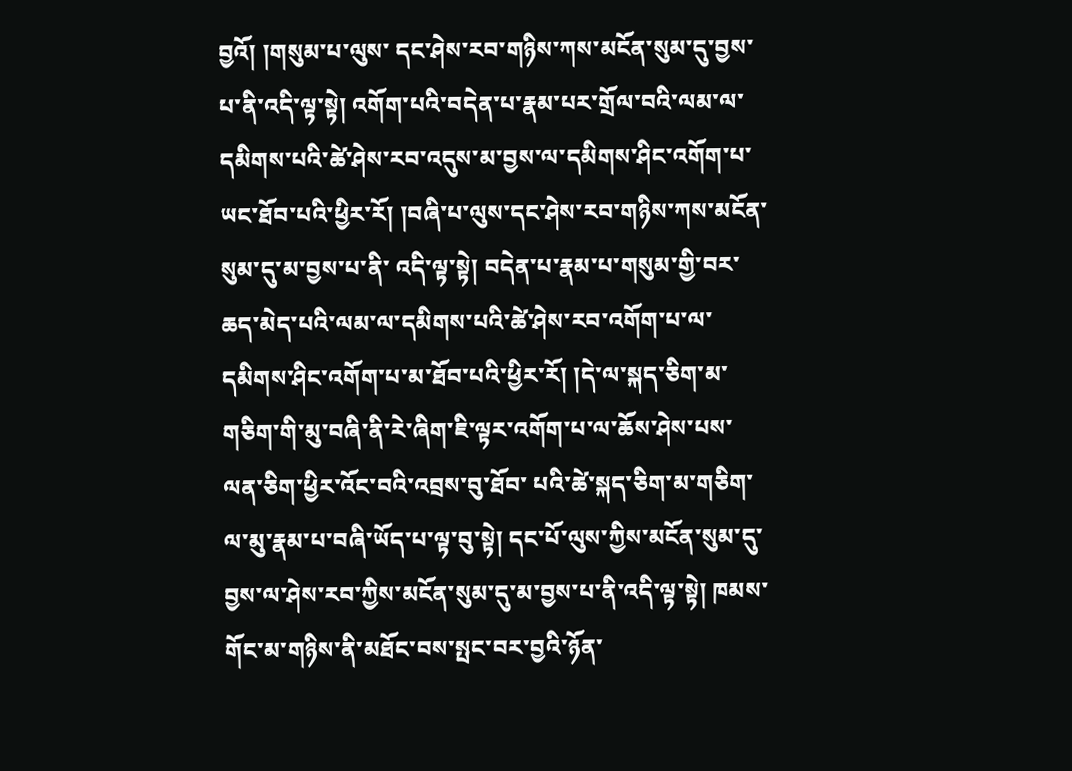བྱའོ། །གསུམ་པ་ལུས་ དང་ཤེས་རབ་གཉིས་ཀས་མངོན་སུམ་དུ་བྱས་པ་ནི་འདི་ལྟ་སྟེ། འགོག་པའི་བདེན་པ་རྣམ་པར་གྲོལ་བའི་ལམ་ལ་དམིགས་པའི་ཚེ་ཤེས་རབ་འདུས་མ་བྱས་ལ་དམིགས་ཤིང་འགོག་པ་ཡང་ཐོབ་པའི་ཕྱིར་རོ། །བཞི་པ་ལུས་དང་ཤེས་རབ་གཉིས་ཀས་མངོན་སུམ་དུ་མ་བྱས་པ་ནི་ འདི་ལྟ་སྟེ། བདེན་པ་རྣམ་པ་གསུམ་གྱི་བར་ཆད་མེད་པའི་ལམ་ལ་དམིགས་པའི་ཚེ་ཤེས་རབ་འགོག་པ་ལ་དམིགས་ཤིང་འགོག་པ་མ་ཐོབ་པའི་ཕྱིར་རོ། །དེ་ལ་སྐད་ཅིག་མ་གཅིག་གི་མུ་བཞི་ནི་རེ་ཞིག་ཇི་ལྟར་འགོག་པ་ལ་ཆོས་ཤེས་པས་ལན་ཅིག་ཕྱིར་འོང་བའི་འབྲས་བུ་ཐོབ་ པའི་ཚེ་སྐད་ཅིག་མ་གཅིག་ལ་མུ་རྣམ་པ་བཞི་ཡོད་པ་ལྟ་བུ་སྟེ། དང་པོ་ལུས་ཀྱིས་མངོན་སུམ་དུ་བྱས་ལ་ཤེས་རབ་ཀྱིས་མངོན་སུམ་དུ་མ་བྱས་པ་ནི་འདི་ལྟ་སྟེ། ཁམས་གོང་མ་གཉིས་ནི་མཐོང་བས་སྤང་བར་བྱའི་ཉོན་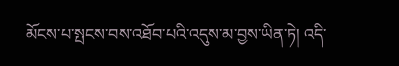མོངས་པ་སྤངས་བས་འཐོབ་པའི་འདུས་མ་བྱས་ཡིན་ཏེ། འདི་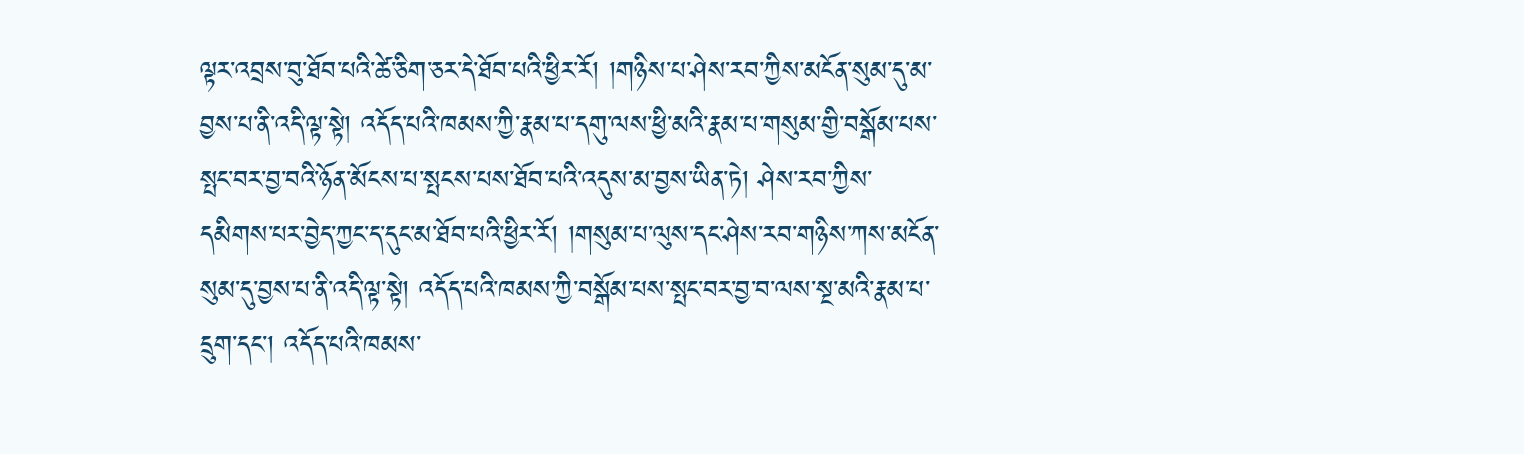ལྟར་འབྲས་བུ་ཐོབ་པའི་ཚེ་ཅིག་ཅར་དེ་ཐོབ་པའི་ཕྱིར་རོ། །གཉིས་པ་ཤེས་རབ་ཀྱིས་མངོན་སུམ་དུ་མ་བྱས་པ་ནི་འདི་ལྟ་སྟེ། འདོད་པའི་ཁམས་ཀྱི་རྣམ་པ་དགུ་ལས་ཕྱི་མའི་རྣམ་པ་གསུམ་གྱི་བསྒོམ་པས་སྤང་བར་བྱ་བའི་ཉོན་མོངས་པ་སྤངས་པས་ཐོབ་པའི་འདུས་མ་བྱས་ཡིན་ཏེ། ཤེས་རབ་ཀྱིས་དམིགས་པར་བྱེད་ཀྱང་ད་དུང་མ་ཐོབ་པའི་ཕྱིར་རོ། །གསུམ་པ་ལུས་དང་ཤེས་རབ་གཉིས་ཀས་མངོན་སུམ་དུ་བྱས་པ་ནི་འདི་ལྟ་སྟེ། འདོད་པའི་ཁམས་ཀྱི་བསྒོམ་པས་སྤང་བར་བྱ་བ་ལས་སྔ་མའི་རྣམ་པ་དྲུག་དང་། འདོད་པའི་ཁམས་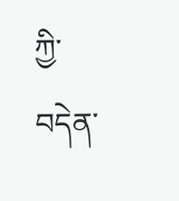ཀྱི་བདེན་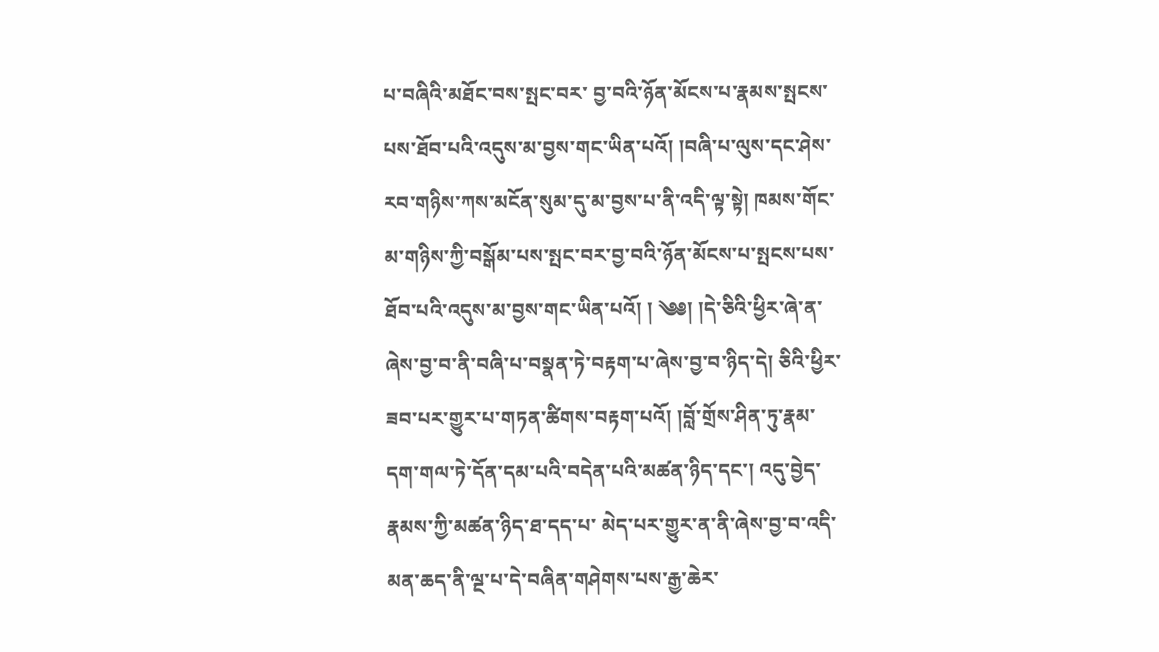པ་བཞིའི་མཐོང་བས་སྤང་བར་ བྱ་བའི་ཉོན་མོངས་པ་རྣམས་སྤངས་པས་ཐོབ་པའི་འདུས་མ་བྱས་གང་ཡིན་པའོ། །བཞི་པ་ལུས་དང་ཤེས་རབ་གཉིས་ཀས་མངོན་སུམ་དུ་མ་བྱས་པ་ནི་འདི་ལྟ་སྟེ། ཁམས་གོང་མ་གཉིས་ཀྱི་བསྒོམ་པས་སྤང་བར་བྱ་བའི་ཉོན་མོངས་པ་སྤངས་པས་ཐོབ་པའི་འདུས་མ་བྱས་གང་ཡིན་པའོ། ། ༄༅། །དེ་ཅིའི་ཕྱིར་ཞེ་ན་ཞེས་བྱ་བ་ནི་བཞི་པ་བསྣན་ཏེ་བརྟག་པ་ཞེས་བྱ་བ་ཉིད་དེ། ཅིའི་ཕྱིར་ཟབ་པར་གྱུར་པ་གཏན་ཚིགས་བརྟག་པའོ། །བློ་གྲོས་ཤིན་ཏུ་རྣམ་དག་གལ་ཏེ་དོན་དམ་པའི་བདེན་པའི་མཚན་ཉིད་དང་། འདུ་བྱེད་རྣམས་ཀྱི་མཚན་ཉིད་ཐ་དད་པ་ མེད་པར་གྱུར་ན་ནི་ཞེས་བྱ་བ་འདི་མན་ཆད་ནི་ལྔ་པ་དེ་བཞིན་གཤེགས་པས་རྒྱ་ཆེར་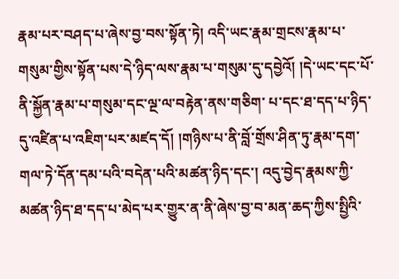རྣམ་པར་བཤད་པ་ཞེས་བྱ་བས་སྟོན་ཏེ། འདི་ཡང་རྣམ་གྲངས་རྣམ་པ་གསུམ་གྱིས་སྟོན་པས་དེ་ཉིད་ལས་རྣམ་པ་གསུམ་དུ་དབྱེའོ། །དེ་ཡང་དང་པོ་ནི་སྐྱོན་རྣམ་པ་གསུམ་དང་ལྔ་ལ་བརྟེན་ནས་གཅིག་ པ་དང་ཐ་དད་པ་ཉིད་དུ་འཛིན་པ་འཇིག་པར་མཛད་དོ། །གཉིས་པ་ནི་བློ་གྲོས་ཤིན་ཏུ་རྣམ་དག་གལ་ཏེ་དོན་དམ་པའི་བདེན་པའི་མཚན་ཉིད་དང་། འདུ་བྱེད་རྣམས་ཀྱི་མཚན་ཉིད་ཐ་དད་པ་མེད་པར་གྱུར་ན་ནི་ཞེས་བྱ་བ་མན་ཆད་ཀྱིས་སྤྱིའི་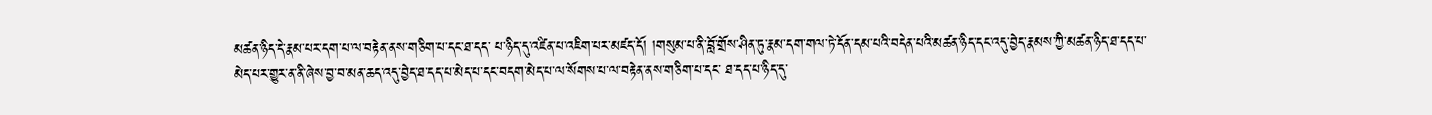མཚན་ཉིད་དེ་རྣམ་པར་དག་པ་ལ་བརྟེན་ནས་གཅིག་པ་དང་ཐ་དད་ པ་ཉིད་དུ་འཛིན་པ་འཇིག་པར་མཛད་དོ། །གསུམ་པ་ནི་བློ་གྲོས་ཤིན་ཏུ་རྣམ་དག་གལ་ཏེ་དོན་དམ་པའི་བདེན་པའི་མཚན་ཉིད་དང་འདུ་བྱེད་རྣམས་ཀྱི་མཚན་ཉིད་ཐ་དད་པ་མེད་པར་གྱུར་ན་ནི་ཞེས་བྱ་བ་མན་ཆད་འདུ་བྱེད་ཐ་དད་པ་མེད་པ་དང་བདག་མེད་པ་ལ་སོགས་པ་ལ་བརྟེན་ནས་གཅིག་པ་དང་ ཐ་དད་པ་ཉིད་དུ་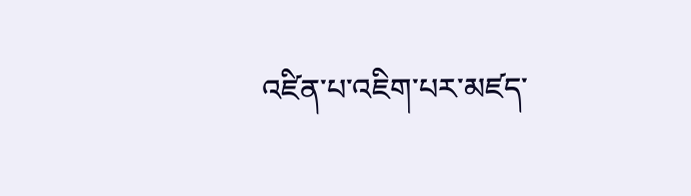འཛིན་པ་འཇིག་པར་མཛད་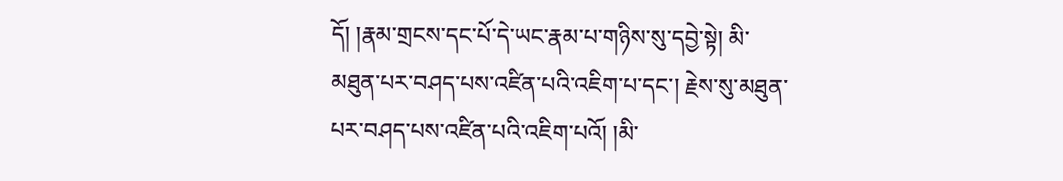དོ། །རྣམ་གྲངས་དང་པོ་དེ་ཡང་རྣམ་པ་གཉིས་སུ་དབྱེ་སྟེ། མི་མཐུན་པར་བཤད་པས་འཛིན་པའི་འཇིག་པ་དང་། རྗེས་སུ་མཐུན་པར་བཤད་པས་འཛིན་པའི་འཇིག་པའོ། །མི་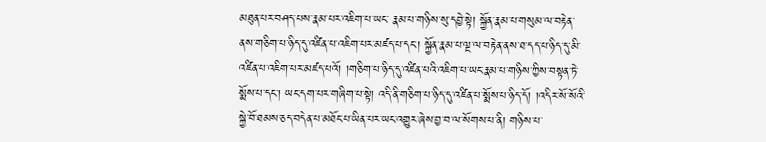མཐུན་པར་བཤད་པས་རྣམ་པར་འཇིག་པ་ཡང་ རྣམ་པ་གཉིས་སུ་དབྱེ་སྟེ། སྐྱོན་རྣམ་པ་གསུམ་ལ་བརྟེན་ནས་གཅིག་པ་ཉིད་དུ་འཛིན་པ་འཇིག་པར་མཛད་པ་དང་། སྐྱོན་རྣམ་པ་ལྔ་ལ་བརྟེན་ནས་ཐ་དད་པ་ཉིད་དུ་མི་འཛིན་པ་འཇིག་པར་མཛད་པའོ། །གཅིག་པ་ཉིད་དུ་འཛིན་པའི་འཇིག་པ་ཡང་རྣམ་པ་གཉིས་ཀྱིས་བསྟན་ཏེ་ སྨོས་པ་དང་། ཡང་དག་པར་གཞིག་པ་སྟེ། འདི་ནི་གཅིག་པ་ཉིད་དུ་འཛིན་པ་སྨོས་པ་ཉིད་དོ། །འདིར་སོ་སོའི་སྐྱེ་བོ་ཐམས་ཅད་བདེན་པ་མཐོང་པ་ཡིན་པར་ཡང་འགྱུར་ཞེས་བྱ་བ་ལ་སོགས་པ་ནི། གཉིས་པ་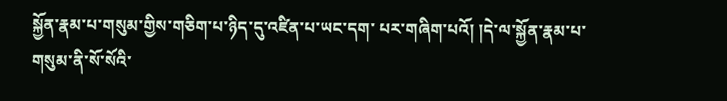སྐྱོན་རྣམ་པ་གསུམ་གྱིས་གཅིག་པ་ཉིད་དུ་འཛིན་པ་ཡང་དག་ པར་གཞིག་པའོ། །དེ་ལ་སྐྱོན་རྣམ་པ་གསུམ་ནི་སོ་སོའི་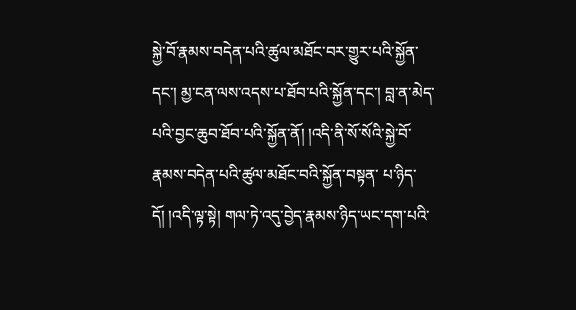སྐྱེ་བོ་རྣམས་བདེན་པའི་ཚུལ་མཐོང་བར་གྱུར་པའི་སྐྱོན་དང་། མྱ་ངན་ལས་འདས་པ་ཐོབ་པའི་སྐྱོན་དང་། བླ་ན་མེད་པའི་བྱང་ཆུབ་ཐོབ་པའི་སྐྱོན་ནོ། །འདི་ནི་སོ་སོའི་སྐྱེ་བོ་རྣམས་བདེན་པའི་ཚུལ་མཐོང་བའི་སྐྱོན་བསྟན་ པ་ཉིད་དོ། །འདི་ལྟ་སྟེ། གལ་ཏེ་འདུ་བྱེད་རྣམས་ཉིད་ཡང་དག་པའི་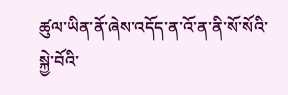ཚུལ་ཡིན་ནོ་ཞེས་འདོད་ན་འོ་ན་ནི་སོ་སོའི་སྐྱེ་བོའི་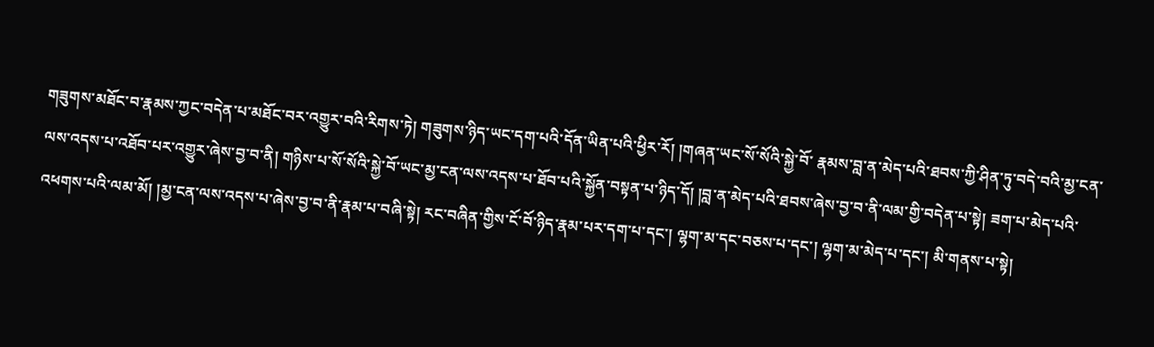གཟུགས་མཐོང་བ་རྣམས་ཀྱང་བདེན་པ་མཐོང་བར་འགྱུར་བའི་རིགས་ཏེ། གཟུགས་ཉིད་ཡང་དག་པའི་དོན་ཡིན་པའི་ཕྱིར་རོ། །གཞན་ཡང་སོ་སོའི་སྐྱེ་བོ་ རྣམས་བླ་ན་མེད་པའི་ཐབས་ཀྱི་ཤིན་ཏུ་བདེ་བའི་མྱ་ངན་ལས་འདས་པ་འཐོབ་པར་འགྱུར་ཞེས་བྱ་བ་ནི། གཉིས་པ་སོ་སོའི་སྐྱེ་བོ་ཡང་མྱ་ངན་ལས་འདས་པ་ཐོབ་པའི་སྐྱོན་བསྟན་པ་ཉིད་དོ། །བླ་ན་མེད་པའི་ཐབས་ཞེས་བྱ་བ་ནི་ལམ་གྱི་བདེན་པ་སྟེ། ཟག་པ་མེད་པའི་ འཕགས་པའི་ལམ་མོ། །མྱ་ངན་ལས་འདས་པ་ཞེས་བྱ་བ་ནི་རྣམ་པ་བཞི་སྟེ། རང་བཞིན་གྱིས་ངོ་བོ་ཉིད་རྣམ་པར་དག་པ་དང་། ལྷག་མ་དང་བཅས་པ་དང་། ལྷག་མ་མེད་པ་དང་། མི་གནས་པ་སྟེ།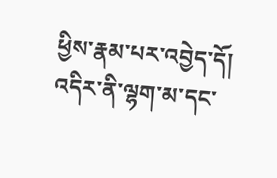ཕྱིས་རྣམ་པར་འབྱེད་དོ། འདིར་ནི་ལྷག་མ་དང་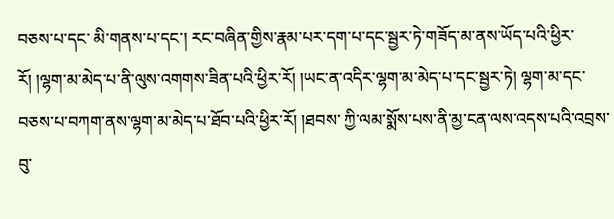བཅས་པ་དང་ མི་གནས་པ་དང་། རང་བཞིན་གྱིས་རྣམ་པར་དག་པ་དང་སྦྱར་ཏེ་གཟོད་མ་ནས་ཡོད་པའི་ཕྱིར་རོ། །ལྷག་མ་མེད་པ་ནི་ལུས་འགགས་ཟིན་པའི་ཕྱིར་རོ། །ཡང་ན་འདིར་ལྷག་མ་མེད་པ་དང་སྦྱར་ཏེ། ལྷག་མ་དང་བཅས་པ་བཀག་ནས་ལྷག་མ་མེད་པ་ཐོབ་པའི་ཕྱིར་རོ། །ཐབས་ ཀྱི་ལམ་སྨོས་པས་ནི་མྱ་ངན་ལས་འདས་པའི་འབྲས་བུ་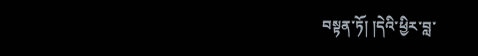བསྟན་ཏོ། །དེའི་ཕྱིར་བླ་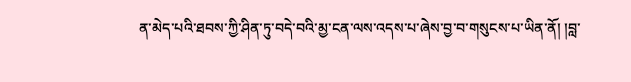ན་མེད་པའི་ཐབས་ཀྱི་ཤིན་ཏུ་བདེ་བའི་མྱ་ངན་ལས་འདས་པ་ཞེས་བྱ་བ་གསུངས་པ་ཡིན་ནོ། །བླ་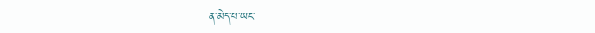ན་མེད་པ་ཡང་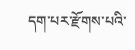དག་པར་རྫོགས་པའི་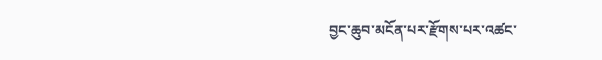བྱང་ཆུབ་མངོན་པར་རྫོགས་པར་འཚང་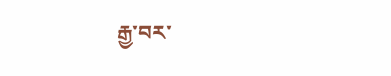རྒྱ་བར་